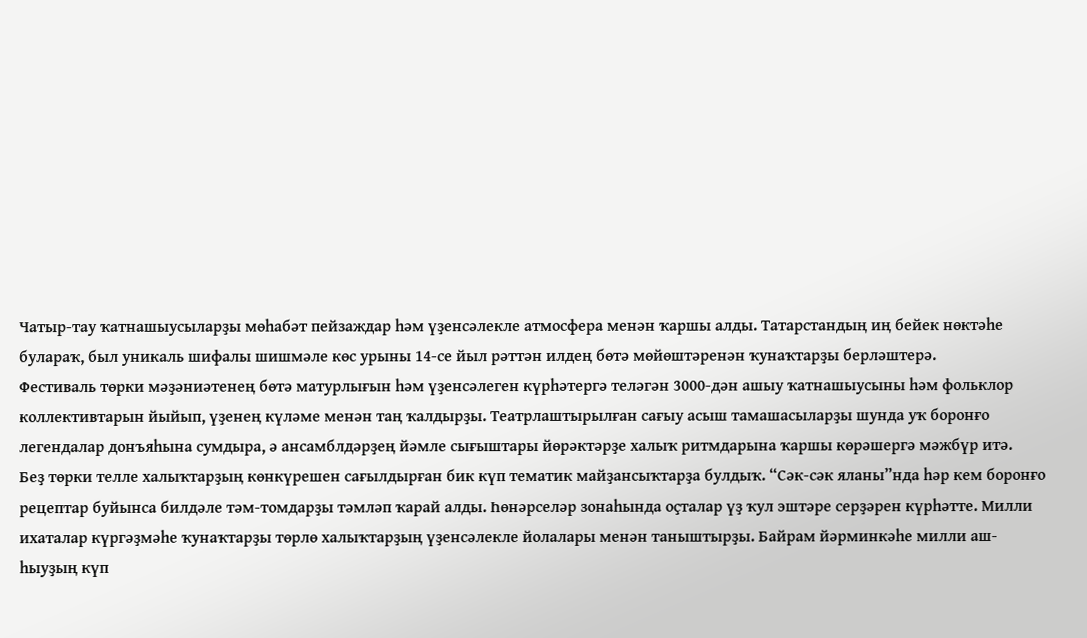Чатыр-тау ҡатнашыусыларҙы мөһабәт пейзаждар һәм үҙенсәлекле атмосфера менән ҡаршы алды. Татарстандың иң бейек нөктәһе булараҡ, был уникаль шифалы шишмәле көс урыны 14-се йыл рәттән илдең бөтә мөйөштәренән ҡунаҡтарҙы берләштерә.
Фестиваль төрки мәҙәниәтенең бөтә матурлығын һәм үҙенсәлеген күрһәтергә теләгән 3000-дән ашыу ҡатнашыусыны һәм фольклор коллективтарын йыйып, үҙенең күләме менән таң ҡалдырҙы. Театрлаштырылған сағыу асыш тамашасыларҙы шунда уҡ боронғо легендалар донъяһына сумдыра, ә ансамблдәрҙең йәмле сығыштары йөрәктәрҙе халыҡ ритмдарына ҡаршы көрәшергә мәжбүр итә.
Беҙ төрки телле халыҡтарҙың көнкүрешен сағылдырған бик күп тематик майҙансыҡтарҙа булдыҡ. “Сәк-сәк яланы”нда һәр кем боронғо рецептар буйынса билдәле тәм-томдарҙы тәмләп ҡарай алды. Һөнәрселәр зонаһында оҫталар үҙ ҡул эштәре серҙәрен күрһәтте. Милли ихаталар күргәҙмәһе ҡунаҡтарҙы төрлө халыҡтарҙың үҙенсәлекле йолалары менән таныштырҙы. Байрам йәрминкәһе милли аш-һыуҙың күп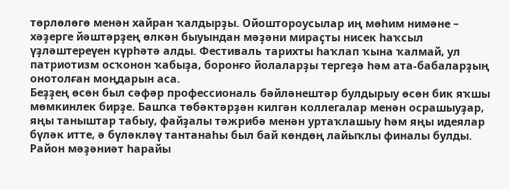төрлөлөгө менән хайран ҡалдырҙы. Ойоштороусылар иң мөһим нимәне – хәҙерге йәштәрҙең өлкән быуындан мәҙәни мираҫты нисек һаҡсыл үҙләштереүен күрһәтә алды. Фестиваль тарихты һаҡлап ҡына ҡалмай, ул патриотизм осҡонон ҡабыҙа, боронғо йолаларҙы тергеҙә һәм ата-бабаларҙың онотолған моңдарын аса.
Беҙҙең өсөн был сәфәр профессиональ бәйләнештәр булдырыу өсөн бик яҡшы мөмкинлек бирҙе. Башҡа төбәктәрҙән килгән коллегалар менән осрашыуҙар, яңы таныштар табыу, файҙалы тәжрибә менән уртаҡлашыу һәм яңы идеялар бүләк итте, ә бүләкләү тантанаһы был бай көндөң лайыҡлы финалы булды.
Район мәҙәниәт һарайы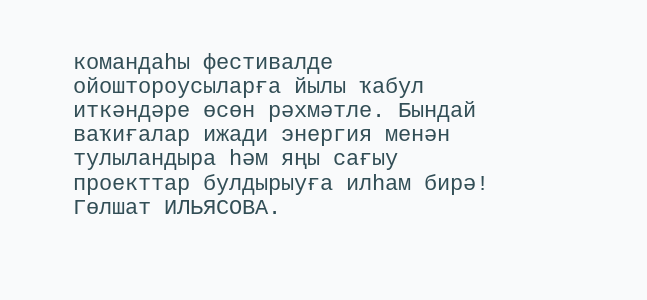командаһы фестивалде ойоштороусыларға йылы ҡабул иткәндәре өсөн рәхмәтле. Бындай ваҡиғалар ижади энергия менән тулыландыра һәм яңы сағыу проекттар булдырыуға илһам бирә!
Гөлшат ИЛЬЯСОВА.